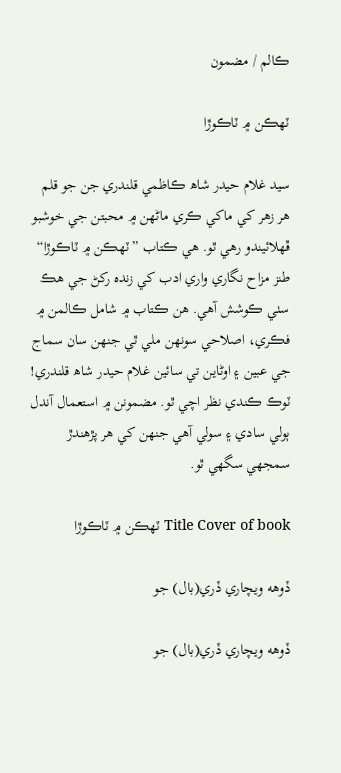ڪالم / مضمون

ٽھڪن ۾ ٽاڪوڙا

سيد غلام حيدر شاھ ڪاظمي قلندري جن جو قلم هر زهر کي ماکي ڪري ماڻھن ۾ محبتن جي خوشبو ڦھلائيندو رهي ٿو. هي ڪتاب ”ٽھڪن ۾ ٽاڪوڙا“ طنز مزاح نگاري واري ادب کي زنده رکڻ جي هڪ سٺي ڪوشش آهي. هن ڪتاب ۾ شامل ڪالمن ۾ فڪري، اصلاحي سونھن ملي ٿي جنھن سان سماج جي عبين ۽ اوڻاين تي سائين غلام حيدر شاھ قلندري!  ٽوڪ ڪندي نظر اچي ٿو. مضمونن ۾ استعمال آندل ٻولي سادي ۽ سولي آھي جنھن کي هر پڙهندڙ سمجهي سگهي ٿو.

Title Cover of book ٽھڪن ۾ ٽاڪوڙا

ڏوهه ويچاري ڏري(بال) جو

ڏوهه ويچاري ڏري(بال) جو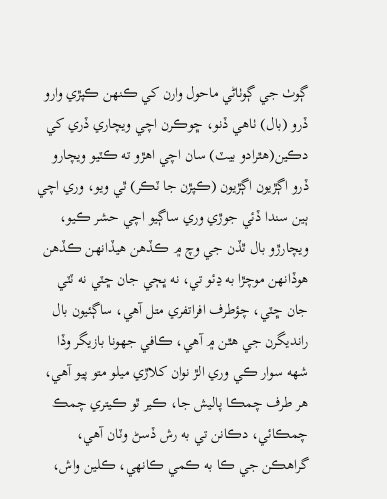ڳوٺ جي ڳوٺاڻي ماحول وارن کي ڪنھن ڪپڙي وارو ڏرو (بال) ٺاھي ڏنو، ڇوڪرن اچي ويچاري ڏري کي دڪين(ھٿرادو بيٽ) سان اچي اھڙو ته ڪٽيو ويچارو ڏرو اڳڙيون اڳڙيون (ڪپڙن جا ٽڪر) ٿي ويو، وري اچي ٻين سندا ڏئي جوڙي وري ساڳيو اچي حشر ڪيو، ويچارڙو بال ٿڏن جي وچ ۾ ڪڏھن ھيڏانھن ڪڏھن ھوڏانھن موچڙا به ڍئو تي، نه ڀڄي جان ڇٽي نه ٽٽي جان ڇٽي، چؤطرف افراتفري متل آھي، ساڳئيون بال رانديگرن جي ھٿن ۾ آھي، ڪافي جھونا بازيگر وڏا شهه سوار ڪي وري الڙ نوان کلاڙي ميلو متو پيو آھي، ھر طرف چمڪا پاليش جا، ڪير ٿو ڪيتري چمڪ چمڪائي، دڪانن تي به رش ڏسڻ وٽان آھي، گراھڪن جي ڪا به ڪمي ڪانھي، ڪلين واش،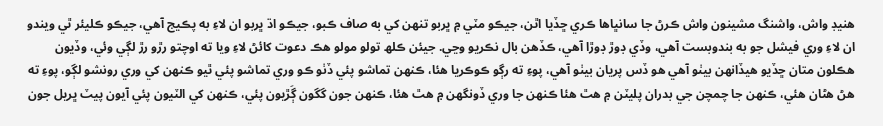ھنيڊ واش، واشنگ مشينون واش ڪرڻ جا سانڀاها ڪري ڇڏيا اٿن، جيڪو مٽي ۾ ڀربو تنھن کي به صاف ڪبو، جيڪو اڌ ڀربو ان لاءِ به پڪيج آھي، جيڪو ڪليئر ٿي ويندو ان لاءِ وري فيشل جو به بندوبست آھي، وڏي ڊوڙ ڊوڙا آھي، ڪڏھن بال نڪريو وڃي. جيئن ڪلھ تولو مولو ھڪ دعوت کائڻ لاءِ ويا ته اوچتو رڙو رڙ لڳي وئي، وڏيون ھڪلون متان ڇڏيو ھيڏانھن بيٺو آھي ھو ڏس پريان بيٺو آھي، پوءِ ته رڳو ڪوڪريا ھئا، ڪنھن تماشو پئي ڏٺو ڪو وري تماشو پئي ٿيو ڪنھن کي وري رونشو لڳو، پوءِ ته ھڻ ھڻان ھئي، ڪنھن جا چمچن جي بدران پليٽن ۾ ھٿ ھئا ڪنھن جا وري ڏونگهن ۾ ھٿ ھئا، ڪنھن جون گگون ڳَڙيون پئي، ڪنھن کي الٽيون پئي آيون پيٽ ڀريل جون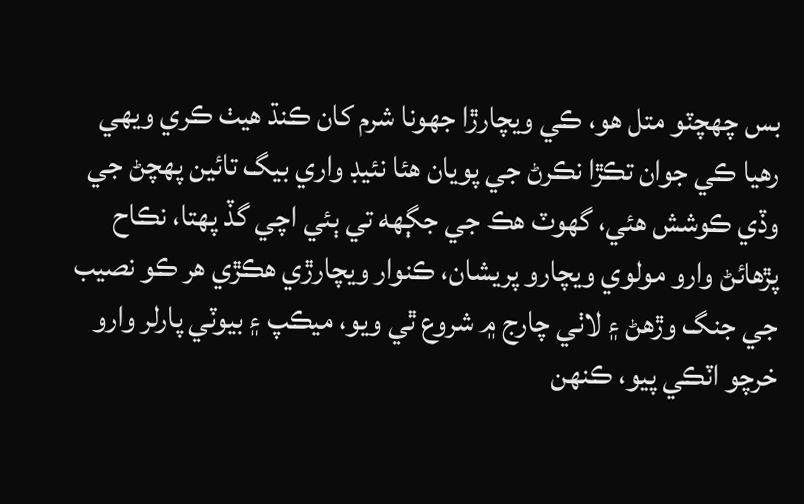بس چھچٽو متل ھو، ڪي ويچارڙا جھونا شرم کان ڪنڌ ھيٺ ڪري ويھي رھيا ڪي جوان تڪڙا نڪرڻ جي پويان ھئا نئيڊ واري بيگ تائين پهچڻ جي وڏي ڪوشش ھئي، گھوٽ ھڪ جي جڳهه تي ٻئي اچي گڏ پھتا، نڪاح پڙھائڻ وارو مولوي ويچارو پريشان، ڪنوار ويچارڙي ھڪڙي ھر ڪو نصيب جي جنگ وڙھڻ ۽ لاٺي چارج ۾ شروع ٿي ويو، ميڪپ ۽ بيوٽي پارلر وارو خرچو اٽڪي پيو، ڪنهن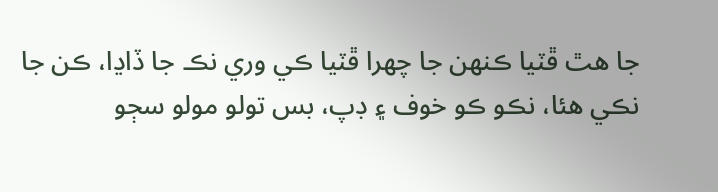جا ھٿ ڦٽيا ڪنھن جا چھرا ڦٽيا ڪي وري نڪ جا ڏاڍا، ڪن جا نڪي ھئا، نڪو ڪو خوف ۽ ڊپ، بس تولو مولو سڄو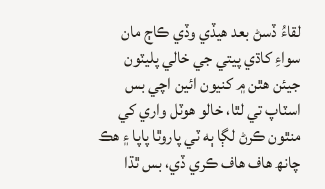لقاءُ ڏسڻ بعد ھيڏي وڏي ڪاڄ مان سواءِ کاڌي پيتي جي خالي پليٽون جيئن ھٿن ۾ کنيون ائين اچي بس اسٽاپ تي لٿا، خالو ھوٽل واري کي منٿون ڪرڻ لڳا ٻه ٽي پاروٿا پاپا ۽ ھڪ چانھ ھاف ھاف ڪري ڏي، بس ٿڌا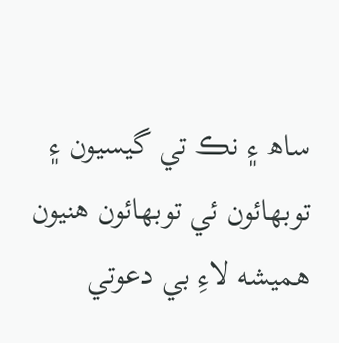ساھ ۽ نڪ تي گيسيون ۽ توبھائون ئي توبھائون ھنيون ھميشه لاءِ بي دعوتي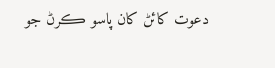دعوت کائڻ کان پاسو ڪرڻ جو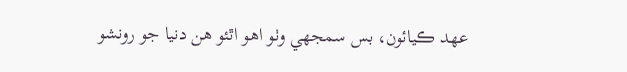عھد ڪيائون، بس سمجھي وٺو اھو اٿئو ھن دنيا جو رونشو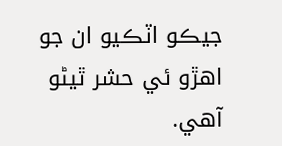جيڪو اٽڪيو ان جو اھڙو ئي حشر ٿيڻو آھي.